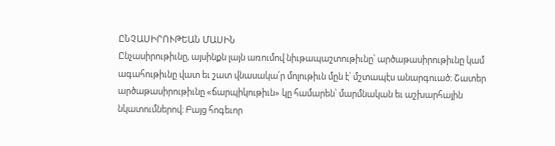ԸՆՉԱՍԻՐՈՒԹԵԱՆ ՄԱՍԻՆ
Ընչասիրութիւնը, այսինքն լայն առումով նիւթապաշտութիւնը՝ արծաթասիրութիւնը կամ ագահութիւնը վատ եւ շատ վնասակա՛ր մոլութիւն մըն է՝ մշտապէս անարգուած։ Շատեր արծաթասիրութիւնը «ճարպիկութիւն» կը համարեն՝ մարմնական եւ աշխարհային նկատումներով։ Բայց հոգեւոր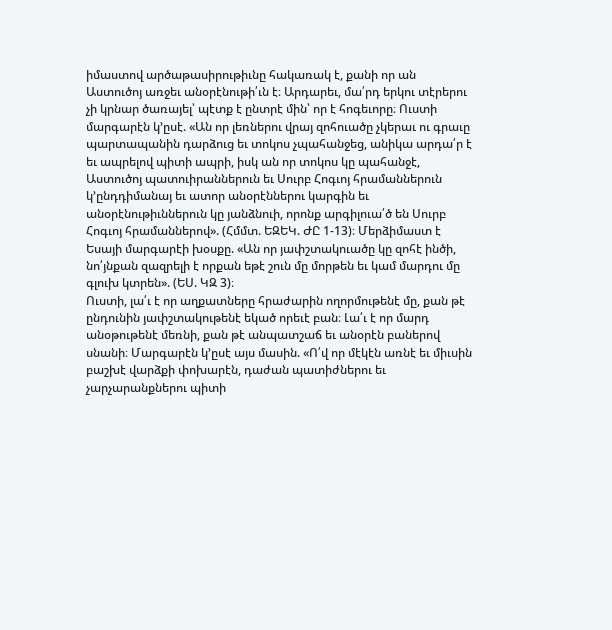իմաստով արծաթասիրութիւնը հակառակ է, քանի որ ան Աստուծոյ առջեւ անօրէնութի՛ւն է։ Արդարեւ, մա՛րդ երկու տէրերու չի կրնար ծառայել՝ պէտք է ընտրէ մին՝ որ է հոգեւորը։ Ուստի մարգարէն կ՚ըսէ. «Ան որ լեռներու վրայ զոհուածը չկերաւ ու գրաւը պարտապանին դարձուց եւ տոկոս չպահանջեց, անիկա արդա՛ր է եւ ապրելով պիտի ապրի, իսկ ան որ տոկոս կը պահանջէ, Աստուծոյ պատուիրաններուն եւ Սուրբ Հոգւոյ հրամաններուն կ՚ընդդիմանայ եւ ատոր անօրէններու կարգին եւ անօրէնութիւններուն կը յանձնուի, որոնք արգիլուա՛ծ են Սուրբ Հոգւոյ հրամաններով». (Հմմտ. ԵԶԵԿ. ԺԸ 1-13)։ Մերձիմաստ է Եսայի մարգարէի խօսքը. «Ան որ յափշտակուածը կը զոհէ ինծի, նո՛յնքան զազրելի է որքան եթէ շուն մը մորթեն եւ կամ մարդու մը գլուխ կտրեն». (ԵՍ. ԿԶ 3)։
Ուստի, լա՛ւ է որ աղքատները հրաժարին ողորմութենէ մը, քան թէ ընդունին յափշտակութենէ եկած որեւէ բան։ Լա՛ւ է որ մարդ անօթութենէ մեռնի, քան թէ անպատշաճ եւ անօրէն բաներով սնանի։ Մարգարէն կ՚ըսէ այս մասին. «Ո՛վ որ մէկէն առնէ եւ միւսին բաշխէ վարձքի փոխարէն, դաժան պատիժներու եւ չարչարանքներու պիտի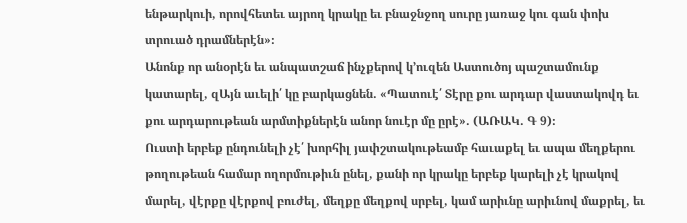ենթարկուի, որովհետեւ այրող կրակը եւ բնաջնջող սուրը յառաջ կու գան փոխ տրուած դրամներէն»։
Անոնք որ անօրէն եւ անպատշաճ ինչքերով կ՚ուզեն Աստուծոյ պաշտամունք կատարել, զԱյն աւելի՛ կը բարկացնեն. «Պատուէ՛ Տէրը քու արդար վաստակովդ եւ քու արդարութեան արմտիքներէն անոր նուէր մը ըրէ». (ԱՌԱԿ. Գ 9)։
Ուստի երբեք ընդունելի չէ՛ խորհիլ յափշտակութեամբ հաւաքել եւ ապա մեղքերու թողութեան համար ողորմութիւն ընել, քանի որ կրակը երբեք կարելի չէ կրակով մարել, վէրքը վէրքով բուժել, մեղքը մեղքով սրբել, կամ արիւնը արիւնով մաքրել, եւ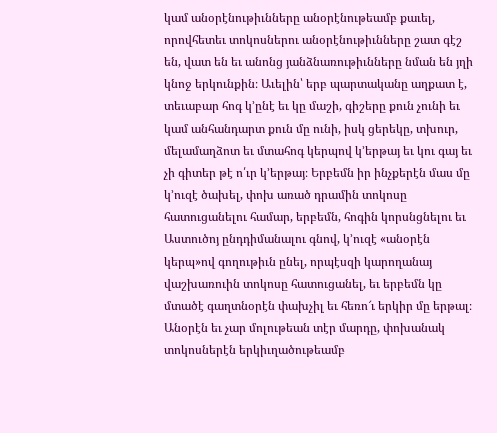կամ անօրէնութիւնները անօրէնութեամբ քաւել, որովհետեւ տոկոսներու անօրէնութիւնները շատ գէշ են, վատ են եւ անոնց յանձնառութիւնները նման են յղի կնոջ երկունքին։ Աւելին՝ երբ պարտականը աղքատ է, տեւաբար հոգ կ՚ընէ եւ կը մաշի, գիշերը քուն չունի եւ կամ անհանդարտ քուն մը ունի, իսկ ցերեկը, տխուր, մելամաղձոտ եւ մտահոգ կերպով կ՚երթայ եւ կու գայ եւ չի գիտեր թէ ո՛ւր կ՚երթայ։ Երբեմն իր ինչքերէն մաս մը կ՚ուզէ ծախել, փոխ առած դրամին տոկոսը հատուցանելու համար, երբեմն, հոգին կորսնցնելու եւ Աստուծոյ ընդդիմանալու գնով, կ՚ուզէ «անօրէն կերպ»ով գողութիւն ընել, որպէսզի կարողանայ վաշխառուին տոկոսը հատուցանել, եւ երբեմն կը մտածէ գաղտնօրէն փախչիլ եւ հեռո՜ւ երկիր մը երթալ։
Անօրէն եւ չար մոլութեան տէր մարդը, փոխանակ տոկոսներէն երկիւղածութեամբ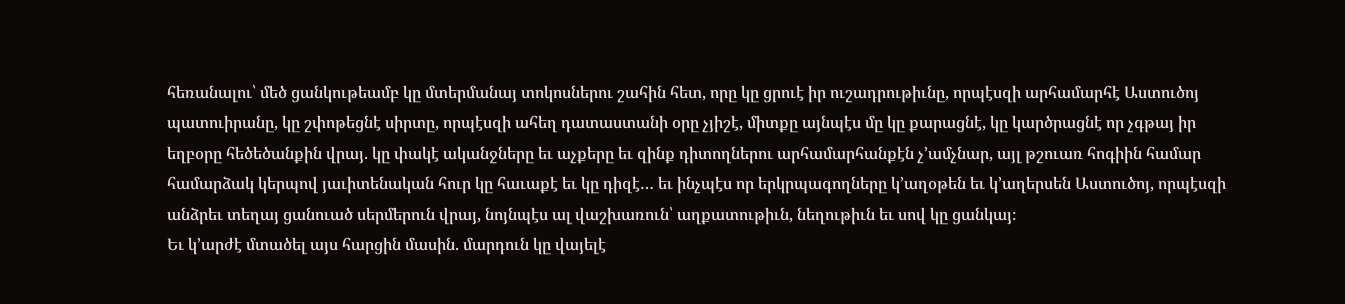հեռանալու՝ մեծ ցանկութեամբ կը մտերմանայ տոկոսներու շահին հետ, որը կը ցրուէ իր ուշադրութիւնը, որպէսզի արհամարհէ Աստուծոյ պատուիրանը, կը շփոթեցնէ սիրտը, որպէսզի ահեղ դատաստանի օրը չյիշէ, միտքը այնպէս մը կը քարացնէ, կը կարծրացնէ որ չգթայ իր եղբօրը հեծեծանքին վրայ. կը փակէ ականջները եւ աչքերը եւ զինք դիտողներու արհամարհանքէն չ՚ամչնար, այլ թշուառ հոգիին համար համարձակ կերպով յաւիտենական հուր կը հաւաքէ եւ կը դիզէ… եւ ինչպէս որ երկրպագողները կ՚աղօթեն եւ կ՚աղերսեն Աստուծոյ, որպէսզի անձրեւ տեղայ ցանուած սերմերուն վրայ, նոյնպէս ալ վաշխառուն՝ աղքատութիւն, նեղութիւն եւ սով կը ցանկայ։
Եւ կ՚արժէ մտածել այս հարցին մասին. մարդուն կը վայելէ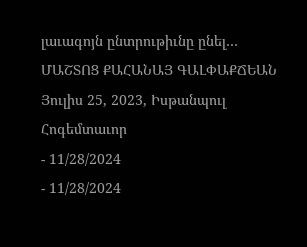լաւագոյն ընտրութիւնը ընել…
ՄԱՇՏՈՑ ՔԱՀԱՆԱՅ ԳԱԼՓԱՔՃԵԱՆ
Յուլիս 25, 2023, Իսթանպուլ
Հոգեմտաւոր
- 11/28/2024
- 11/28/2024